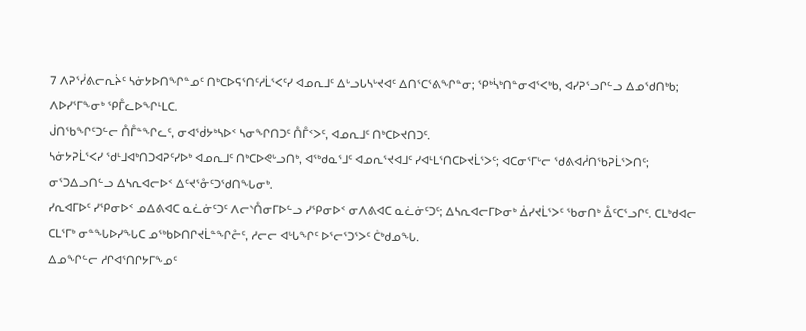7 ᐱᕈᕐᓰᕕᓕᕆᔩᑦ ᓴᓃᔭᐅᑎᖏᓐᓄᑦ ᑎᒃᑕᐅᕋᕐᑎᑦᓱᒫᕐᐸᑦᓯ ᐊᓄᕆᒧᑦ ᐃᒡᓗᒐᓴᒡᔪᐊᑦ ᐃᑎᕐᑕᕐᕕᖏᓐᓂ; ᕿᒃᓵᒃᑎᓐᓂᐊᕐᐸᒃᑲ, ᐊᓯᕈᕐᓗᒋᓪᓗ ᐃᓄᖁᑎᒃᑲ; ᐱᐅᓯᕐᒥᖕᓂᒃ ᕿᒤᓚᐅᖏᒻᒪᑕ.
ᒎᑎᖃᖏᑦᑐᓪᓕ ᑍᒤᓐᖏᓚᑦ, ᓂᐊᖂᔭᒃᓴᐅᑉ ᓴᓂᖏᑎᑐᑦ ᑍᒤᑉᐳᑦ, ᐊᓄᕆᒧᑦ ᑎᒃᑕᐅᔪᑎᑐᑦ.
ᓴᓃᔭᕈᒫᕐᐸᓯ ᖁᒻᒧᐊᒃᑎᑐᐊᕈᑦᓯᐅᒃ ᐊᓄᕆᒧᑦ ᑎᒃᑕᐅᕙᒡᓗᑎᒃ, ᐊᖅᑯᓇᕐᒧᑦ ᐊᓄᕆᕐᔪᐊᒧᑦ ᓯᐊᒻᒪᕐᑎᑕᐅᔪᒫᕐᐳᑦ; ᐊᑕᓂᕐᒥᒡᓕ ᖁᕕᐊᓲᑎᖃᕈᒫᕐᐳᑎᑦ; ᓂᕐᑐᐃᓗᑎᓪᓗ ᐃᓴᕆᐊᓕᐅᑉ ᐃᑦᔪᕐᓁᑦᑐᖁᑎᖓᓂᒃ.
ᓯᕆᐊᒥᐅᑦ ᓯᕿᓂᐅᑉ ᓄᐃᕕᐊᑕ ᓇᓛᓃᑦᑐᑦ ᐱᓕᔅᑍᓂᒥᐅᓪᓗ ᓯᕿᓂᐅᑉ ᓂᐱᕕᐊᑕ ᓇᓛᓃᑦᑐᑦ; ᐃᓴᕆᐊᓕᒥᐅᓂᒃ ᐄᓯᔪᒫᕐᐳᑦ ᖃᓂᑎᒃ ᐂᑦᑕᕐᓗᒋᑦ. ᑕᒪᒃᑯᐊᓕ ᑕᒪᕐᒥᒃ ᓂᓐᖓᐅᓯᖓᑕ ᓄᖅᑲᐅᑎᒋᔪᒫᓐᖏᓔᑦ, ᓱᓕᓕ ᐊᒡᒐᖏᑦ ᐅᕐᓕᕐᑐᕐᐳᑦ ᑖᒃᑯᓄᖓ.
ᐃᓄᖏᓪᓕ ᓱᒋᐊᕐᑎᒋᔭᒥᖕᓄᑦ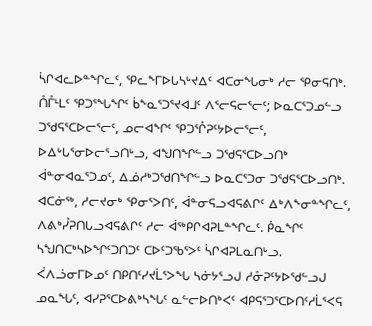ᓵᒋᐊᓚᐅᓐᖏᓚᑦ, ᕿᓚᖕᒥᐅᒐᓴᒡᔪᐃᑦ ᐊᑕᓂᖓᓂᒃ ᓱᓕ ᕿᓂᕋᑎᒃ.
ᑍᒤᒻᒪᑦ ᕿᑐᕐᖓᖏᑦ ᑳᖕᓇᕐᑐᕐᔪᐊᒧᑦ ᐱᕐᓕᕋᓕᕐᓕᑦ; ᐅᓇᑕᕐᑐᓄᓪᓗ ᑐᖁᕋᕐᑕᐅᓕᕐᓕᑦ, ᓄᓕᐊᖏᑦ ᕿᑐᕐᒊᕈᑦᔭᐅᓕᕐᓕᑦ, ᐅᐃᒡᒐᕐᓂᐅᓕᕐᓗᑎᒡᓗ, ᐊᖑᑎᖏᓪᓗ ᑐᖁᕋᕐᑕᐅᓗᑎᒃ ᐋᓐᓂᐊᓇᕐᑐᓄᑦ, ᐃᓅᓱᒃᑐᖁᑎᖏᓪᓗ ᐅᓇᑕᕐᑐᓂ ᑐᖁᕋᕐᑕᐅᓗᑎᒃ.
ᐊᑕᓃᖅ, ᓱᓕᔪᓂᒃ ᕿᓂᕐᐳᑎᑦ, ᐋᓐᓂᕋᓗᐊᕋᕕᒋᑦ ᐃᒃᐱᖕᓂᓐᖏᓚᑦ, ᐱᕕᒃᓮᕈᑎᒐᓗᐊᕋᕕᒋᑦ ᓱᓕ ᐋᖅᑭᒋᐊᕈᒪᓐᖏᓚᑦ. ᑮᓇᖏᑦ ᓴᖑᑎᑕᒃᓴᐅᖏᑦᑐᑎᑐᑦ ᑕᐅᑦᑐᖃᕐᐳᑦ ᓵᒋᐊᕈᒪᓇᑎᒡᓗ.
ᐹᐱᓘᓂᒥᐅᓄᑦ ᑎᑭᑎᑦᓯᔪᒫᕐᐳᖓ ᓴᓃᔭᕐᓗᒍ ᓱᓁᕈᑦᔭᐅᖁᓪᓗᒍ ᓄᓇᖓᑦ, ᐊᓯᕈᕐᑕᐅᕕᒃᓴᖓᑦ ᓇᓪᓕᐅᑎᒃᐸᑦ ᐊᑭᕋᕐᑐᕐᑕᐅᑎᑦᓱᒫᕐᐸᕋ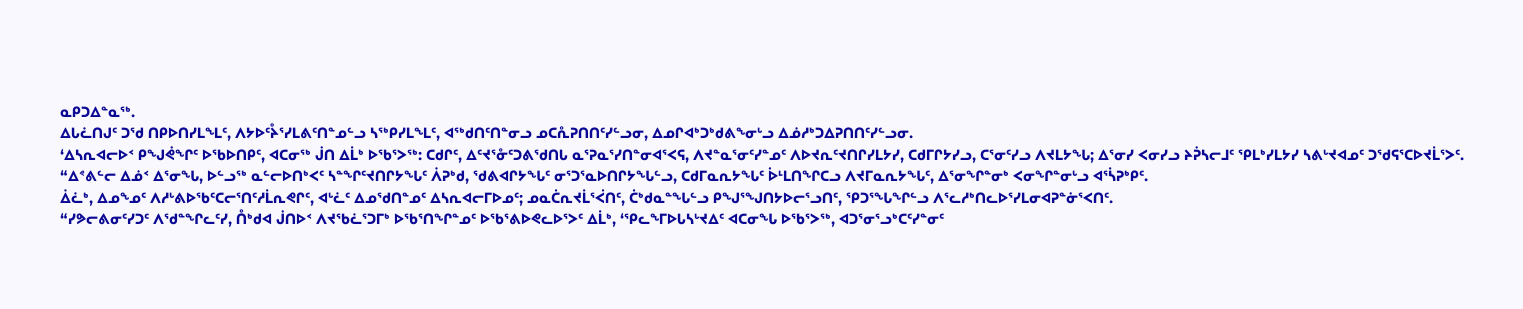ᓇᑭᑐᐃᓐᓇᖅ.
ᐃᒐᓛᑎᒍᑦ ᑐᖁ ᑎᑭᐅᑎᓯᒪᖕᒪᑦ, ᐱᔭᐅᑦᔧᕐᓯᒪᕕᑦᑎᓐᓄᓪᓗ ᓴᖅᑭᓯᒪᖕᒪᑦ, ᐊᖅᑯᑎᑦᑎᓐᓂᓗ ᓄᑕᕅᕈᑎᑎᑦᓯᓪᓗᓂ, ᐃᓄᒋᐊᒃᑐᒃᑯᕕᖕᓂᒡᓗ ᐃᓅᓱᒃᑐᐃᕈᑎᑎᑦᓯᓪᓗᓂ.
‘ᐃᓴᕆᐊᓕᐅᑉ ᑭᖑᕚᖏᑦ ᐅᖃᐅᑎᑭᑦ, ᐊᑕᓂᖅ ᒎᑎ ᐃᒫᒃ ᐅᖃᕐᐳᖅ: ᑕᑯᒋᑦ, ᐃᑦᔪᕐᓁᑦᑐᕕᖁᑎᒐ ᓇᕐᕈᓇᕐᓯᑎᓐᓂᐊᕐᐸᕋ, ᐱᔪᓐᓇᕐᓂᑦᓯᓐᓄᑦ ᐱᐅᔪᕆᑦᔪᑎᒋᓯᒪᔭᓯ, ᑕᑯᒥᒋᔭᓯᓗ, ᑕᕐᓂᑦᓯᓗ ᐱᔪᒪᔭᖓ; ᐃᕐᓂᓯ ᐸᓂᓯᓗ ᔨᕉᓴᓕᒧᑦ ᕿᒪᒃᓯᒪᔭᓯ ᓴᕕᒡᔪᐊᓄᑦ ᑐᖁᕋᕐᑕᐅᔪᒫᕐᐳᑦ.
“ᐃᕝᕕᓪᓕ ᐃᓅᑉ ᐃᕐᓂᖓ, ᐅᓪᓗᖅ ᓇᓪᓕᐅᑎᒃᐸᑦ ᓴᓐᖏᑦᔪᑎᒋᔭᖓᑦ ᐲᕈᒃᑯ, ᖁᕕᐊᒋᔭᖓᑦ ᓂᕐᑐᕐᓇᐅᑎᒋᔭᖓᓪᓗ, ᑕᑯᒥᓇᕆᔭᖓᑦ ᐆᒻᒪᑎᖏᑕᓗ ᐱᔪᒥᓇᕆᔭᖓᑦ, ᐃᕐᓂᖏᓐᓂᒃ ᐸᓂᖏᓐᓂᒡᓗ ᐊᕐᓵᕈᒃᑭᑦ.
ᐄᓛᒃ, ᐃᓄᖕᓄᑦ ᐱᓱᒡᕕᐅᖃᑦᑕᓕᕐᑎᑦᓱᒫᕆᕙᒋᑦ, ᐊᒡᓛᑦ ᐃᓄᖁᑎᓐᓄᑦ ᐃᓴᕆᐊᓕᒥᐅᓄᑦ; ᓄᓇᑖᕆᔪᒫᕐᐹᑎᑦ, ᑖᒃᑯᓇᓐᖓᓪᓗ ᑭᖑᕐᖑᑎᔭᐅᓕᕐᓗᑎᑦ, ᕿᑐᕐᖓᖏᓪᓗ ᐱᕐᓚᓱᒃᑎᓚᐅᕐᓯᒪᓂᐊᕈᓐᓃᕐᐸᑎᑦ.
“ᓯᕗᓕᕕᓂᑦᓯᑐᑦ ᐱᖁᓐᖏᓚᑦᓯ, ᑍᒃᑯᐊ ᒎᑎᐅᑉ ᐱᔪᖃᓛᕐᑐᒥᒃ ᐅᖃᕐᑎᖏᓐᓄᑦ ᐅᖃᕐᕕᐅᕙᓚᐅᕐᐳᑦ ᐃᒫᒃ, ‘ᕿᓚᖕᒥᐅᒐᓴᒡᔪᐃᑦ ᐊᑕᓂᖓ ᐅᖃᕐᐳᖅ, ᐊᑐᕐᓂᕐᓗᒃᑕᑦᓯᓐᓂᑦ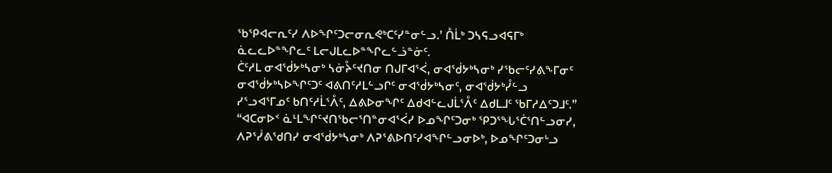ᖃᕿᐊᓕᕆᑦᓯ ᐱᐅᖏᑦᑐᓕᓂᕆᕙᒃᑕᑦᓯᓐᓂᓪᓗ.’ ᑍᒫᒃ ᑐᓴᕋᓗᐊᕋᒥᒃ ᓈᓚᓚᐅᓐᖏᓚᑦ ᒪᓕᒍᒪᓚᐅᓐᖏᓚᓪᓘᓐᓃᑦ.
ᑖᑦᓱᒪ ᓂᐊᖂᔭᒃᓴᓂᒃ ᓴᓃᔧᑦᔪᑎᓂ ᑎᒍᒥᐊᕐᐹ, ᓂᐊᖂᔭᒃᓴᓂᒃ ᓯᖃᓕᑦᓯᕕᖕᒥᓂᑦ ᓂᐊᖂᔭᒃᓴᐅᖏᑦᑐᑦ ᐊᕕᑎᑦᓱᒪᓪᓗᒋᑦ ᓂᐊᖂᔭᒃᓴᓂᑦ, ᓂᐊᖂᔭᒃᓮᓪᓗ ᓯᕐᓗᐊᕐᒥᓄᑦ ᑲᑎᑦᓱᒫᕐᐰᑦ, ᐃᕕᐅᓂᖏᑦ ᐃᑯᐊᓪᓚᒍᒫᕐᐰᑦ ᐃᑯᒪᒧᑦ ᖃᒥᓱᐃᑦᑐᒧᑦ.”
“ᐊᑕᓂᐅᑉ ᓈᒻᒪᖏᑦᔪᑎᖃᓕᕐᑎᓐᓂᐊᕐᐹᓯ ᐅᓄᖏᑦᑐᓂᒃ ᕿᑐᕐᖓᕐᑖᕐᑎᓪᓗᓂᓯ, ᐱᕈᕐᓰᕕᖁᑎᓯ ᓂᐊᖂᔭᒃᓴᓂᒃ ᐱᕈᕐᕕᐅᑎᑦᓯᐊᖏᓪᓗᓂᐅᒃ, ᐅᓄᖏᑦᑐᓂᒡᓗ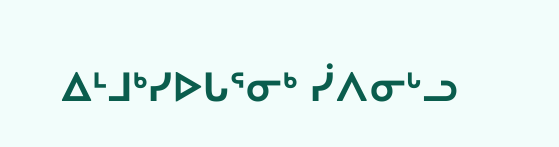ᐃᒻᒧᒃᓯᐅᒐᕐᓂᒃ ᓰᐱᓂᒡᓗ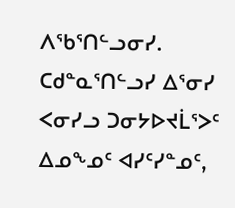ᐱᖃᕐᑎᓪᓗᓂᓯ.
ᑕᑯᓐᓇᕐᑎᓪᓗᓯ ᐃᕐᓂᓯ ᐸᓂᓯᓗ ᑐᓂᔭᐅᔪᒫᕐᐳᑦ ᐃᓄᖕᓄᑦ ᐊᓯᑦᓯᓐᓄᑦ,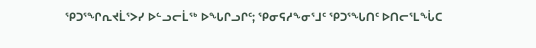ᕿᑐᕐᖏᕆᔪᒫᕐᐳᓯ ᐅᓪᓗᓕᒫᖅ ᐅᖓᒋᓗᒋᑦ; ᕿᓂᕋᓱᖕᓂᕐᒧᑦ ᕿᑐᕐᖓᑎᑦ ᐅᑎᓕᕐᒪᖔᑕ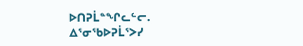ᐅᑎᕈᒫᓐᖏᓚᓪᓕ.
ᐃᕐᓂᖃᐅᕈᒫᕐᐳᓯ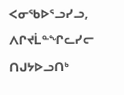ᐸᓂᖃᐅᕐᓗᓯᓗ, ᐱᒋᔪᒫᓐᖏᓚᓯᓕ ᑎᒍᔭᐅᓗᑎᒃ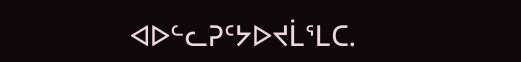ᐊᐅᓪᓚᕈᑦᔭᐅᔪᒫᕐᒪᑕ.